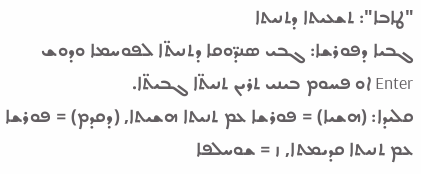"ܛܐܒܐ": ܬܫܥܝܬܐ ܕܬܢܝܬܐ
ܓܒܝܐ ܕܦܘܪܫܐ: ܓܒܝ ܣܢܕ̈ܘܩܐ ܕܬܢܝܬ̈ܐ ܠܦܘܚܡܐ ܘܕܘܫ Enter ܐܘ ܦܚܘܡ ܒܝܢܝ ܬܪܝܢ ܬܢܝܬ̈ܐ ܓܒܝܬ̈ܐ.
ܩܠܝܕܐ: (ܗܫܝܐ) = ܦܘܪܫܐ ܥܡ ܬܢܝܬܐ ܗܫܝܬܐ, (ܕܩܕܡ) = ܦܘܪܫܐ ܥܡ ܬܢܝܬܐ ܩܕܝܡܬܐ, ܙ = ܫܘܚܠܦܐ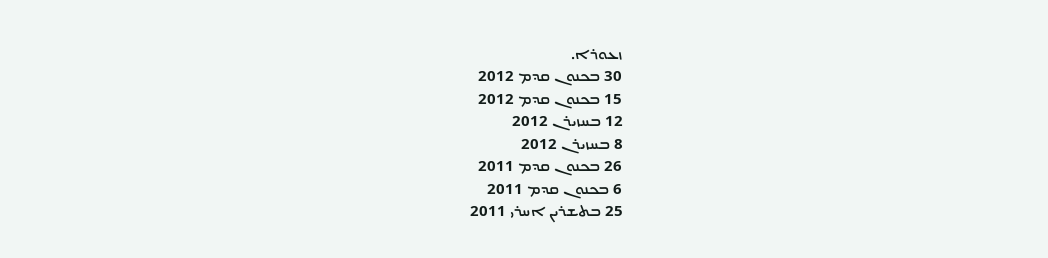ܙܥܘܪܐ.
30 ܒܟܢܘܢ ܩܕܡ 2012
15 ܒܟܢܘܢ ܩܕܡ 2012
12 ܒܚܙܝܪܢ 2012
8 ܒܚܙܝܪܢ 2012
26 ܒܟܢܘܢ ܩܕܡ 2011
6 ܒܟܢܘܢ ܩܕܡ 2011
25 ܒܬܫܪܝܢ ܐܚܪܝ 2011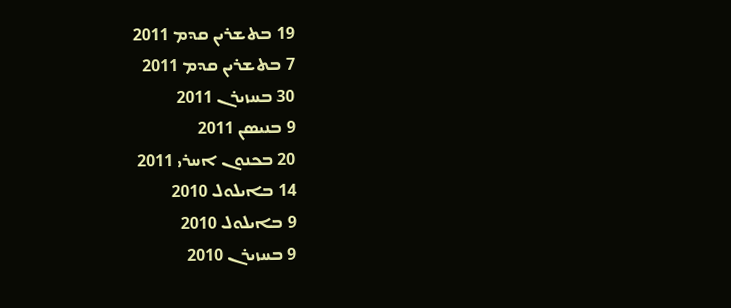19 ܒܬܫܪܝܢ ܩܕܡ 2011
7 ܒܬܫܪܝܢ ܩܕܡ 2011
30 ܒܚܙܝܪܢ 2011
9 ܒܢܝܣܢ 2011
20 ܒܟܢܘܢ ܐܚܪܝ 2011
14 ܒܐܝܠܘܠ 2010
9 ܒܐܝܠܘܠ 2010
9 ܒܚܙܝܪܢ 2010